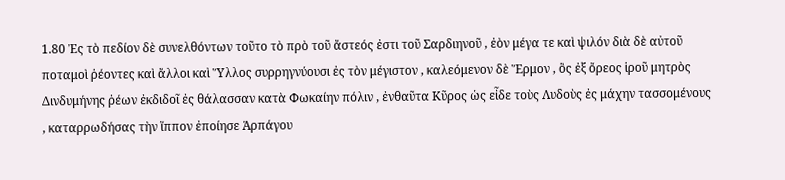1.80 Ἐς τὸ πεδίον δὲ συνελθόντων τοῦτο τὸ πρὸ τοῦ ἄστεός ἐστι τοῦ Σαρδιηνοῦ , ἐὸν μέγα τε καὶ ψιλόν διὰ δὲ αὐτοῦ ποταμοὶ ῥέοντες καὶ ἄλλοι καὶ Ὕλλος συρρηγνύουσι ἐς τὸν μέγιστον , καλεόμενον δὲ Ἕρμον , ὃς ἐξ ὄρεος ἱροῦ μητρὸς Δινδυμήνης ῥέων ἐκδιδοῖ ἐς θάλασσαν κατὰ Φωκαίην πόλιν , ἐνθαῦτα Κῦρος ὡς εἶδε τοὺς Λυδοὺς ἐς μάχην τασσομένους , καταρρωδήσας τὴν ἵππον ἐποίησε Ἁρπάγου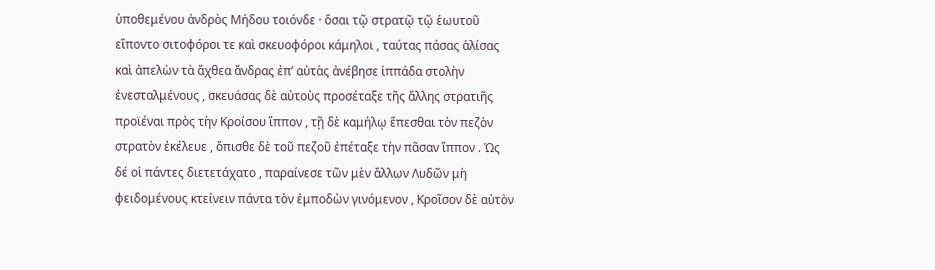ὑποθεμένου ἀνδρὸς Μήδου τοιόνδε · ὅσαι τῷ στρατῷ τῷ ἑωυτοῦ εἵποντο σιτοφόροι τε καὶ σκευοφόροι κάμηλοι , ταύτας πάσας ἁλίσας καὶ ἀπελὼν τὰ ἄχθεα ἄνδρας ἐπ’ αὐτὰς ἀνέβησε ἱππάδα στολὴν ἐνεσταλμένους , σκευάσας δὲ αὐτοὺς προσέταξε τῆς ἄλλης στρατιῆς προϊέναι πρὸς τὴν Κροίσου ἵππον , τῇ δὲ καμήλῳ ἕπεσθαι τὸν πεζὸν στρατὸν ἐκέλευε , ὄπισθε δὲ τοῦ πεζοῦ ἐπέταξε τὴν πᾶσαν ἵππον . Ὡς δέ οἱ πάντες διετετάχατο , παραίνεσε τῶν μὲν ἄλλων Λυδῶν μὴ φειδομένους κτείνειν πάντα τὸν ἐμποδὼν γινόμενον , Κροῖσον δὲ αὐτὸν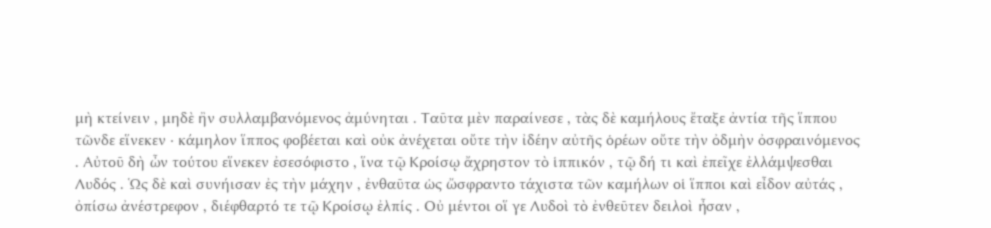μὴ κτείνειν , μηδὲ ἢν συλλαμβανόμενος ἀμύνηται . Ταῦτα μὲν παραίνεσε , τὰς δὲ καμήλους ἔταξε ἀντία τῆς ἵππου τῶνδε εἵνεκεν · κάμηλον ἵππος φοβέεται καὶ οὐκ ἀνέχεται οὔτε τὴν ἰδέην αὐτῆς ὁρέων οὔτε τὴν ὀδμὴν ὀσφραινόμενος . Αὐτοῦ δὴ ὦν τούτου εἵνεκεν ἐσεσόφιστο , ἵνα τῷ Κροίσῳ ἄχρηστον τὸ ἱππικόν , τῷ δή τι καὶ ἐπεῖχε ἐλλάμψεσθαι Λυδός . Ὡς δὲ καὶ συνήισαν ἐς τὴν μάχην , ἐνθαῦτα ὡς ὤσφραντο τάχιστα τῶν καμήλων οἱ ἵπποι καὶ εἶδον αὐτάς , ὀπίσω ἀνέστρεφον , διέφθαρτό τε τῷ Κροίσῳ ἐλπίς . Οὐ μέντοι οἵ γε Λυδοὶ τὸ ἐνθεῦτεν δειλοὶ ἦσαν ,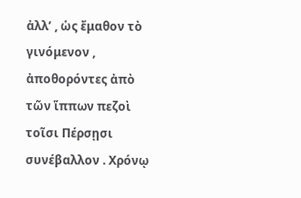ἀλλ’ , ὡς ἔμαθον τὸ γινόμενον , ἀποθορόντες ἀπὸ τῶν ἵππων πεζοὶ τοῖσι Πέρσῃσι συνέβαλλον . Χρόνῳ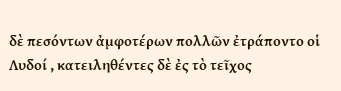δὲ πεσόντων ἀμφοτέρων πολλῶν ἐτράποντο οἱ Λυδοί , κατειληθέντες δὲ ἐς τὸ τεῖχος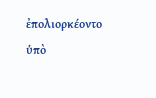ἐπολιορκέοντο ὑπὸ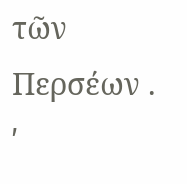τῶν Περσέων . ʹ